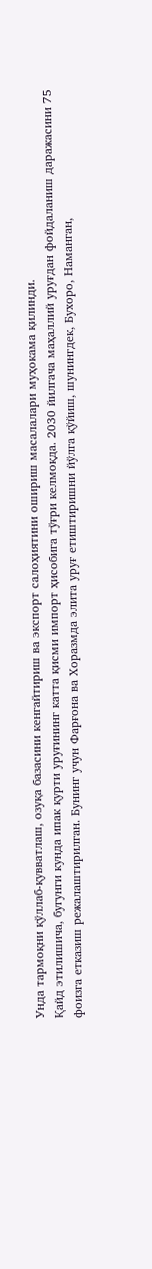Унда тармоқни қўллаб-қувватлаш, озуқа базасини кенгайтириш ва экспорт салоҳиятини ошириш масалалари муҳокама қилинди.
Қайд этилишича, бугунги кунда ипак қурти уруғининг катта қисми импорт ҳисобига тўғри келмоқда. 2030 йилгача маҳаллий уруғдан фойдаланиш даражасини 75 фоизга етказиш режалаштирилган. Бунинг учун Фарғона ва Хоразмда элита уруғ етиштиришни йўлга қўйиш, шунингдек, Бухоро, Наманган,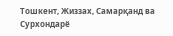Тошкент, Жиззах, Самарқанд ва Сурхондарё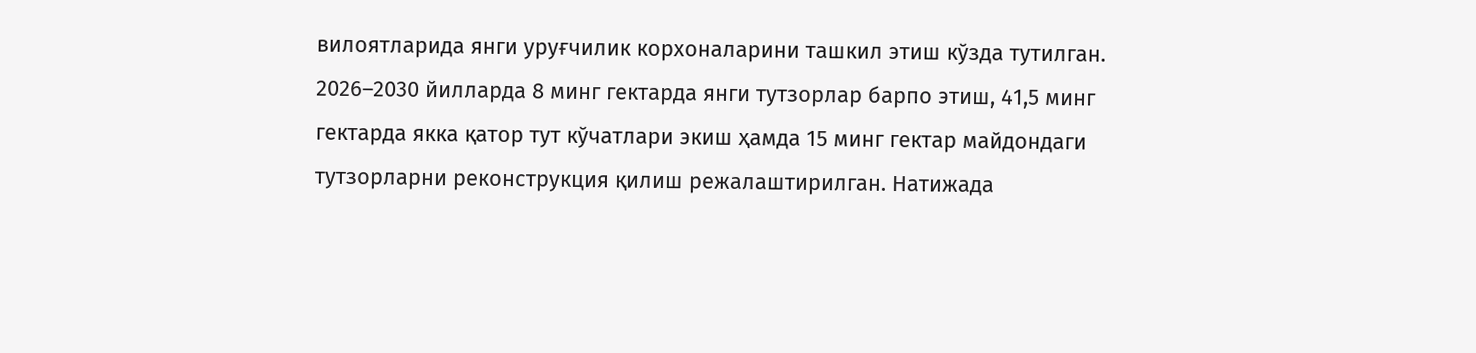вилоятларида янги уруғчилик корхоналарини ташкил этиш кўзда тутилган.
2026–2030 йилларда 8 минг гектарда янги тутзорлар барпо этиш, 41,5 минг гектарда якка қатор тут кўчатлари экиш ҳамда 15 минг гектар майдондаги тутзорларни реконструкция қилиш режалаштирилган. Натижада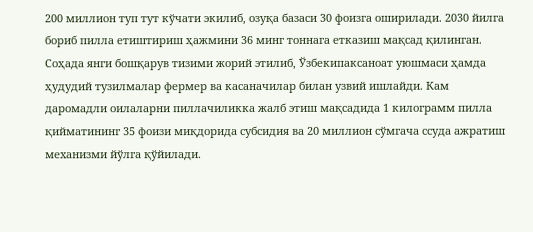200 миллион туп тут кўчати экилиб, озуқа базаси 30 фоизга оширилади. 2030 йилга бориб пилла етиштириш ҳажмини 36 минг тоннага етказиш мақсад қилинган.
Соҳада янги бошқарув тизими жорий этилиб, Ўзбекипаксаноат уюшмаси ҳамда ҳудудий тузилмалар фермер ва касаначилар билан узвий ишлайди. Кам даромадли оилаларни пиллачиликка жалб этиш мақсадида 1 килограмм пилла қийматининг 35 фоизи миқдорида субсидия ва 20 миллион сўмгача ссуда ажратиш механизми йўлга қўйилади.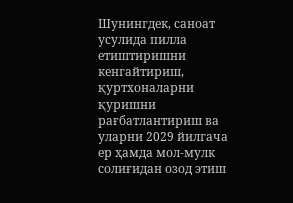Шунингдек, саноат усулида пилла етиштиришни кенгайтириш, қуртхоналарни қуришни рағбатлантириш ва уларни 2029 йилгача ер ҳамда мол-мулк солиғидан озод этиш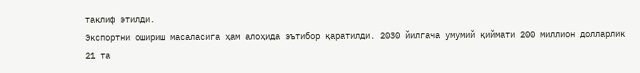таклиф этилди.
Экспортни ошириш масаласига ҳам алоҳида эътибор қаратилди. 2030 йилгача умумий қиймати 200 миллион долларлик 21 та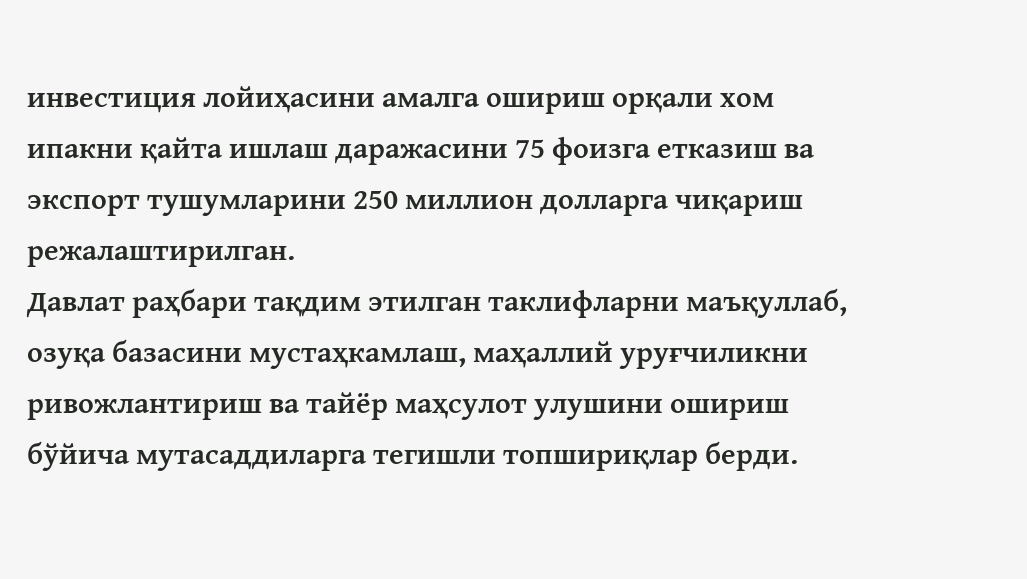инвестиция лойиҳасини амалга ошириш орқали хом ипакни қайта ишлаш даражасини 75 фоизга етказиш ва экспорт тушумларини 250 миллион долларга чиқариш режалаштирилган.
Давлат раҳбари тақдим этилган таклифларни маъқуллаб, озуқа базасини мустаҳкамлаш, маҳаллий уруғчиликни ривожлантириш ва тайёр маҳсулот улушини ошириш бўйича мутасаддиларга тегишли топшириқлар берди.